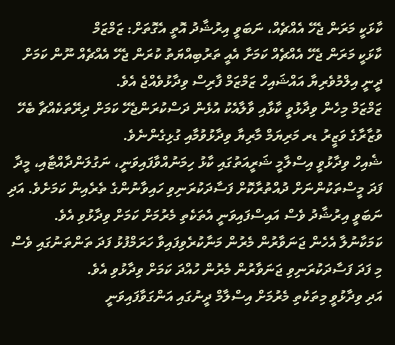ކާޅަކީ މަރަން ޖެހޭ އެއްޗެއް، ނަބަވީ އިރުޝާދު އޮތީ އެގޮތަށް: ޒަމްޒަމް
ކާޅަކީ މަރަން ޖެހޭ އެއްޗެއް ކަމަށާ އެއީ ތަރުބިއްޔަތު ކުރަން ޖެހޭ އެއްޗެއް ނޫން ކަމަށް ދީނީ އިލްމުވެރިޔާ އައްޝައިހް ޒަމްޒަމް ފާރިސް ވިދާޅުވެއްޖެ އެވެ.
ޒަމްޒަމް މިހެން ވިދާޅުވީ ކާޅާއި ވާލާއެކު އުޅެން ދަސްކުރަންޖެހޭ ކަމަށް ދިރޭތަކެއްޗާ ބެހޭ ވުޒާރާގެ ވަޒީރު ޑރ މަރިޔަމް މާރިޔާ ވިދާޅުވުމާއި ގުޅިގެންނެވެ.
ޝެއިހް ވިދާޅުވީ އިސްލާމީ ޝަރީއަތުގައި ކާޅު ހިމަނުއްވާފައިވަނީ، ނަގުލަންދާއްޓާއި، މީދާ ފަދަ މީސްތަކުންނަށް ދުއްތުރާކޮށް ފަސާދަކުރަނިވި ހައިވާނުންގެ ތެރެއިން ކަމަށެވެ. އަދި ނަބަވީ އިރުޝާދު ވެސް އައިސްފައިވަނީ އެތަކެތި މެރުމަށް ކަމަށް ވިދާޅުވި އެވެ.
ކަމަކާނުލާ އެހެން ޖަނަވާރުން މެރުން މަނާކުރެވިފައިވާ ހަރަމްފުޅު ފަދަ ތަންތަނުގައި ވެސް މި ފަދަ ފަސާދަކުރަނިވި ޖަނަވާރުން މެރުން ހުއްދަ ކަމަށް ވިދާޅުވި އެވެ.
އަދި ވިދާޅުވީ މިތަކެތި މެރުމަށް އިސްލާމް ދީނުގައި އަންގަވާފައިވަނީ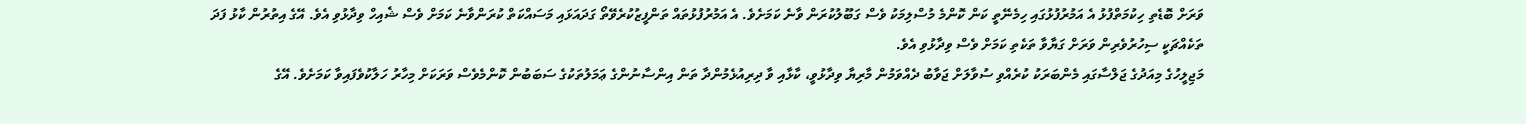ވަރަށް ބޮޑެތި ހިކުމަތްފުޅު އެ އަމުރުފުޅުގައި ހިމެނޭތީ ކަން ކޮންމެ މުސްލިމަކު ވެސް ގަބޫލުކުރަން ވާނެ ކަމަށެވެ. އެ އަމުރުފުޅުތައް ތަންފީޒުކުރެވޭތޯ ގަދައަޅައި މަސައްކަތް ކުރަންވާނެ ކަމަށް ވެސް ޝެއިހް ވިދާޅުވި އެވެ. އޭގެ އިތުރުން ކާޅު ފަދަ ތަކެއްޗަކީ ސިހުރުވެރިން ވަރަށް ގަޔާވާ ތަކެތި ކަމަށް ވެސް ވިދާޅުވި އެވެ.
މަޖިލީހުގެ މިއަދުގެ ޖަލްސާގައި މެންބަރަކު ކުރެއްވި ސުވާލަށް ޖަވާބު ދެއްވަމުން މާރިޔާ ވިދާޅުވީ، ކާޅާއި ވާ ދިރިއުޅެމުންދާ ތަން އިންސާނުންގެ ޢަމަލުތަކުގެ ސަބަބުން ކޮންމެވެސް ވަރަކަށް މިހާރު ހަލާކުވެފައިވާ ކަމަށެވެ. އޭގެ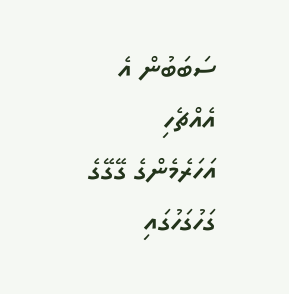ސަބަބުން އެ އެއްޗެހި އަހަރެމެންގެ ގޭގޭގެ ގަހުގަހުގައި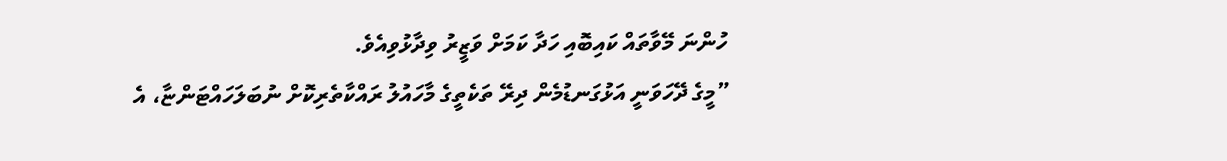ހުންނަ މޭވާތައް ކައިބޮއި ހަދާ ކަމަށް ވަޒީރު ވިދާޅުވިއެވެ.
”މީގެ ދޭހަވަނީ އަޅުގަނޑުމެން ދިރޭ ތަކެތީގެ މާހައުލު ރައްކާތެރިކޮށް ނުބަލަހައްޓަންޏާ، އެ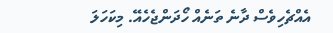އެއްޗެހިވެސް ދާނެ ތަނެއް ހޯދަންޖެހެއޭ. މިކަހަލަ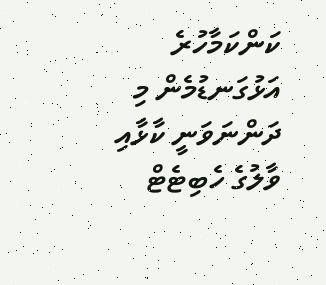ކަންކަމާހުރެ އަޅުގަނޑުމެން މި ދަންނަވަނީ ކާޅާއި ވާލުގެ ހެބިޓެޓް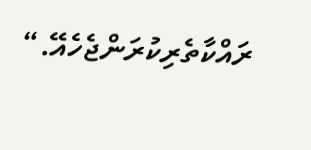ރައްކާތެރިކުރަންޖެހެއޭ.“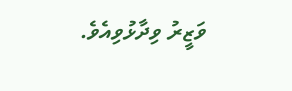ވަޒީރު ވިދާޅުވިއެވެ.